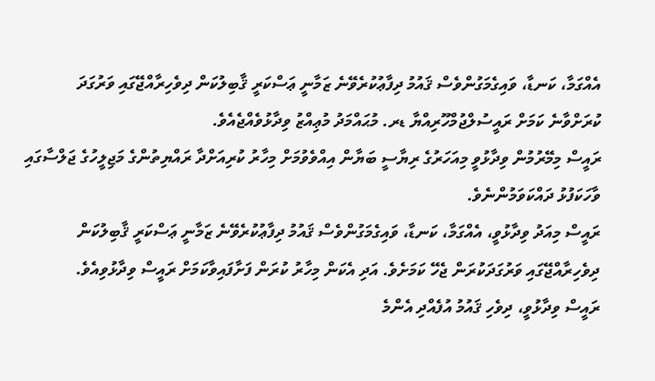އެއްގަމާ، ކަނޑާ، ވައިގެމަގުންވެސް ޤައުމު ދިފާޢުކުރެވޭނެ ޒަމާނީ ޢަސްކަރީ ޤާބިލުކަން ދިވެހިރާއްޖޭގައި ވަރުގަދަ ކުރަށްވާނެ ކަމަށް ރައީސުލްޖުމްހޫރިއްޔާ ޑރ. މުޙައްމަދު މުޢިއްޒު ވިދާޅުވެއްޖެއެވެ.
ރައީސް މިމޭރުމުން ވިދާޅުވީ މިއަހަރުގެ ރިޔާސީ ބަޔާން އިއްވެވުމަށް މިހާރު ކުރިއަށްދާ ރައްޔިތުންގެ މަޖިލީހުގެ ޖަލްސާގައި ވާހަކަފުޅު ދައްކަވަމުންނެވެ.
ރައީސް މިއަދު ވިދާޅުވީ، އެއްގަމާ، ކަނޑާ، ވައިގެމަގުންވެސް ޤައުމު ދިފާޢުކުރެވޭނެ ޒަމާނީ ޢަސްކަރީ ޤާބިލުކަން ދިވެހިރާއްޖޭގައި ވަރުގަދަކުރަން ޖެހޭ ކަމަށެވެ. އަދި އެކަން މިހާރު ކުރަން ފަށާފައިވާކަމަށް ރައީސް ވިދާޅުވިއެވެ.
ރައީސް ވިދާޅުވީ، ދިވެހި ޤައުމު އުފެއްދި އެންމެ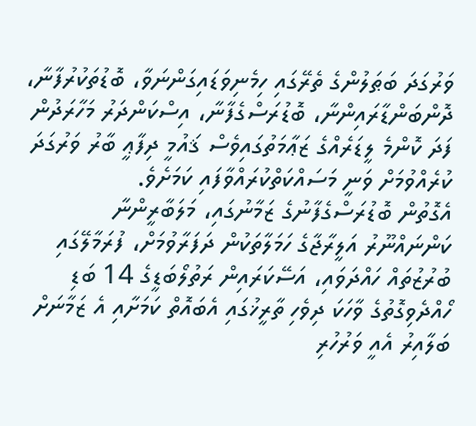ވަރުގަދަ ބަޠަލުންގެ ތެރޭގައި ހިމެނިވަޑައިގަންނަވާ، ބޮޑުތަކުރުފާނާ، ދޮންބަންޑާރައިންނާ، ބޮޑުރަސްގެފާނާ، އިސްކަންދަރު މަހާރަދުން ފަދަ ކޮންމެ ލީޑަރެއްގެ ޒަޢާމަތުގައިވެސް ޤައުމީ ދިފާޢީ ބާރު ވަރުގަދަ ކުރެއްވުމަށް ވަނީ މަސައްކަތްކުރައްވާފައި ކަމަށެވެ.
އެގޮތުން ބޮޑުރަސްގެފާނުގެ ޒަމާނުގައި، މަލަބާރީންނާ ކަންނައްނޫރު އަލީރާޖާގެ ހަމަލާތަކުން ދަފަރާވުމަށް، ފުރަމާލޭގައި ބުރުޒުތައް ހައްދަވައި، އަސޭކަރައިން ރަތުލޯބަޑީގެ 14 ބަޑި ހޯއްދެވިގޮތުގެ ވާހަކަ ދިވެހި ތާރީޚުގައި އެބައޮތް ކަމަށާއި އެ ޒަމާނަށް ބަލާއިރު އެއީ ވަރުހުރި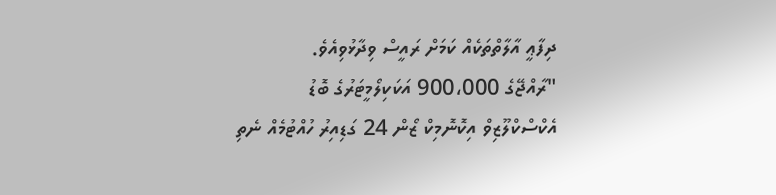ދިފާޢީ އާލާތްތަކެއް ކަމަށް ރައީސް ވިދާޅުވިއެވެ.
"ރާއްޖޭގެ 900،000 އަކަކިލޯމީޓަރުގެ ބޮޑު އެކްސްކްލޫޒިވް އިކޮނޮމިކް ޒޯން 24 ގަޑިއިރު ހުއްޓުމެއް ނެތި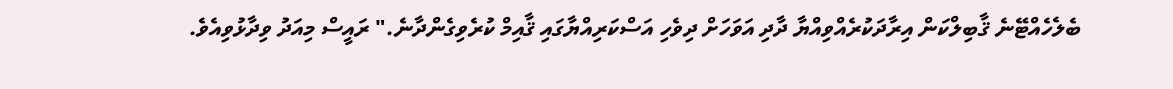ބެލެހެއްޓޭނެ ޤާބިލްކަން އިރާދަކުރެއްވިއްޔާ ދާދި އަވަހަށް ދިވެހި އަސްކަރިއްޔާގައި ޤާއިމް ކުރެވިގެންދާނެ." ރައީސް މިއަދު ވިދާޅުވިއެވެ.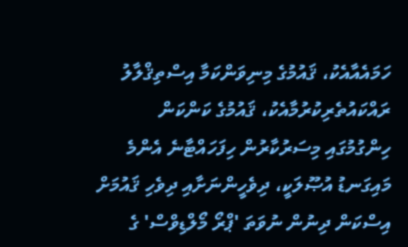ހަމައެއާއެކު، ޤައުމުގެ މިނިވަންކަމާ އިސްތިޤްލާލު ރައްކައުތެރިކުރުމާއެކު، ޤައުމުގެ ކަންކަން ހިންގުމުގައި މިސަރުކާރުން ހިފަހައްޓާނެ އެންމެ މައިގަނޑު އުޞޫލަކީ، ދިވެހީންނަށާއި ދިވެހި ޤައުމަށް އިސްކަން ދިނުން ނުވަތަ 'ޕްރޯ މޯލްޑިވްސް' ގެ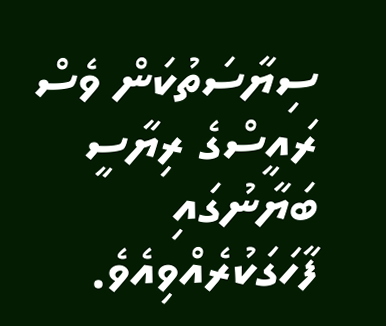ސިޔާސަތުކަން ވެސް ރައީސްގެ ރިޔާސީ ބަޔާނުގައި ފާހަގަކުރެއްވިއެވެ.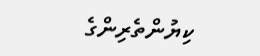ކިޔުންތެރިންގެ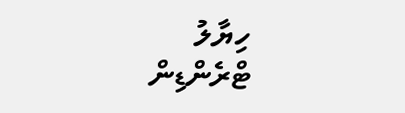ހިޔާލު
ޓްރެންޑިން